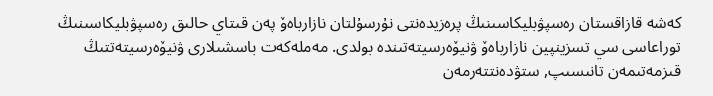كەشە قازاقستان رەسپۋبليكاسىنىڭ پرەزيدەنتى نۇرسۇلتان نازارباەۆ پەن قىتاي حالىق رەسپۋبليكاسىنىڭ توراعاسى سي تسزينپين نازارباەۆ ۋنيۆەرسيتەتىندە بولدى. مەملەكەت باسشىلارى ۋنيۆەرسيتەتتىڭ قىزمەتىمەن تانىسىپ, ستۋدەنتتەرمەن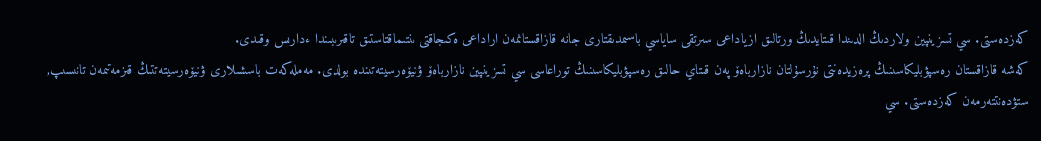كەزدەستى. سي تسزينپين ولاردىڭ الدىندا قىتايدىڭ ورتالىق ازياداعى سىرتقى ساياسي باسىمدىقتارى جانە قازاقستانمەن اراداعى ەكىجاقتى ىنتىماقتاستىق تاقىرىبىندا ءدارىس وقىدى.
كەشە قازاقستان رەسپۋبليكاسىنىڭ پرەزيدەنتى نۇرسۇلتان نازارباەۆ پەن قىتاي حالىق رەسپۋبليكاسىنىڭ توراعاسى سي تسزينپين نازارباەۆ ۋنيۆەرسيتەتىندە بولدى. مەملەكەت باسشىلارى ۋنيۆەرسيتەتتىڭ قىزمەتىمەن تانىسىپ, ستۋدەنتتەرمەن كەزدەستى. سي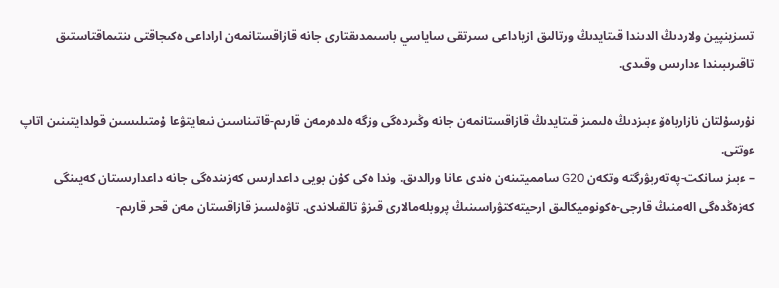تسزينپين ولاردىڭ الدىندا قىتايدىڭ ورتالىق ازياداعى سىرتقى ساياسي باسىمدىقتارى جانە قازاقستانمەن اراداعى ەكىجاقتى ىنتىماقتاستىق تاقىرىبىندا ءدارىس وقىدى.

نۇرسۇلتان نازارباەۆ ءبىزدىڭ ەلىمىز قىتايدىڭ قازاقستانمەن جانە وڭىردەگى وزگە ەلدەرمەن قارىم-قاتىناسىن نىعايتۋعا ۇمتىلىسىن قولدايتىنىن اتاپ ءوتتى.
– ءبىز سانكت-پەتەربۋرگتە وتكەن G20 سامميتىنەن ەندى عانا ورالدىق. وندا ەكى كۇن بويى داعدارىس كەزىندەگى جانە داعدارىستان كەيىنگى كەزەڭدەگى الەمنىڭ قارجى-ەكونوميكالىق ارحيتەكتۋراسىنىڭ پروبلەمالارى قىزۋ تالقىلاندى. تاۋەلسىز قازاقستان مەن قحر قارىم-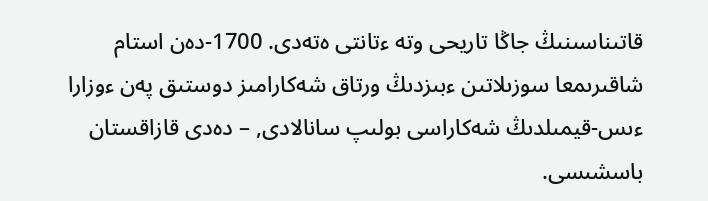قاتىناسىنىڭ جاڭا تاريحى وتە ءتانتى ەتەدى. 1700-دەن استام شاقىرىمعا سوزىلاتىن ءبىزدىڭ ورتاق شەكارامىز دوستىق پەن ءوزارا ءىس-قيمىلدىڭ شەكاراسى بولىپ سانالادى, – دەدى قازاقستان باسشىسى.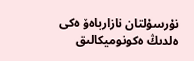نۇرسۇلتان نازارباەۆ ەكى ەلدىڭ ەكونوميكالىق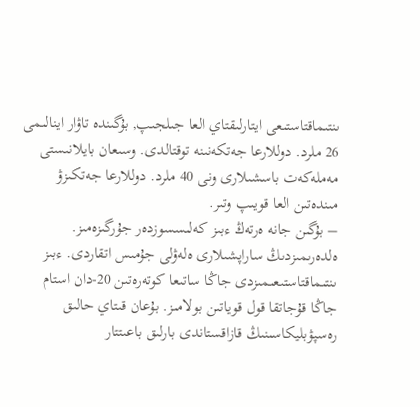ىنتىماقتاستىعى ايتارلىقتاي العا جىلجىپ, بۇگىندە تاۋار اينالىمى 26 ملرد. دوللارعا جەتكەنىنە توقتالدى. وسىعان بايلانىستى مەملەكەت باسشىلارى ونى 40 ملرد. دوللارعا جەتكىزۋ مىندەتىن العا قويىپ وتىر.
– بۇگىن جانە ەرتەڭ ءبىز كەلىسسوزدەر جۇرگىزەمىز. ەلدەرىمىزدىڭ ساراپشىلارى ەلەۋلى جۇمىس اتقاردى. ءبىز ىنتىماقتاستىعىمىزدى جاڭا ساتىعا كوتەرەتىن 20-دان استام جاڭا قۇجاتقا قول قوياتىن بولامىز. بۇعان قىتاي حالىق رەسپۋبليكاسىنىڭ قازاقستاندى بارلىق باعىتتار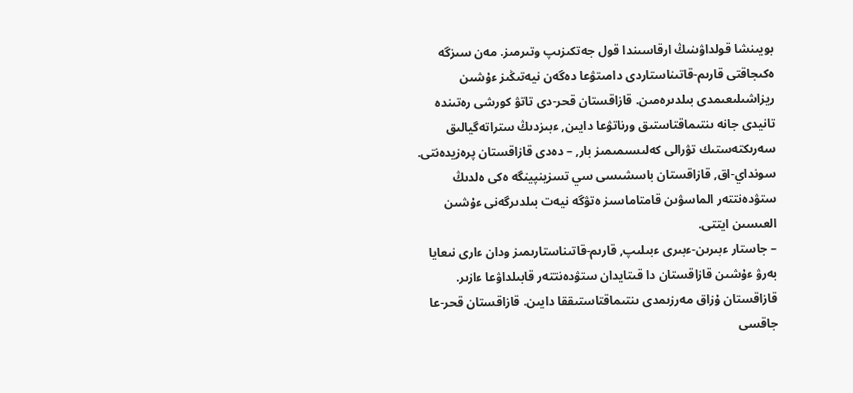بويىنشا قولداۋىنىڭ ارقاسىندا قول جەتكىزىپ وتىرمىز. مەن سىزگە ەكىجاقتى قارىم-قاتىناستاردى دامىتۋعا دەگەن نيەتىڭىز ءۇشىن ريزاشىلىعىمدى بىلدىرەمىن. قازاقستان قحر-دى تاتۋ كورشى رەتىندە تانيدى جانە ىنتىماقتاستىق ورناتۋعا دايىن, ءبىزدىڭ ستراتەگيالىق سەرىكتەستىك تۋرالى كەلىسىمىمىز بار, – دەدى قازاقستان پرەزيدەنتى.
سونداي-اق, قازاقستان باسشىسى سي تسزينپينگە ەكى ەلدىڭ ستۋدەنتتەر الماسۋىن قامتاماسىز ەتۋگە نيەت بىلدىرگەنى ءۇشىن العىسىن ايتتى.
– جاستار ءبىرىن-ءبىرى ءبىلىپ, قارىم-قاتىناستارىمىز ودان ءارى نىعايا بەرۋ ءۇشىن قازاقستان دا قىتايدان ستۋدەنتتەر قابىلداۋعا ءازىر. قازاقستان ۇزاق مەرزىمدى ىنتىماقتاستىققا دايىن. قازاقستان قحر-عا جاقسى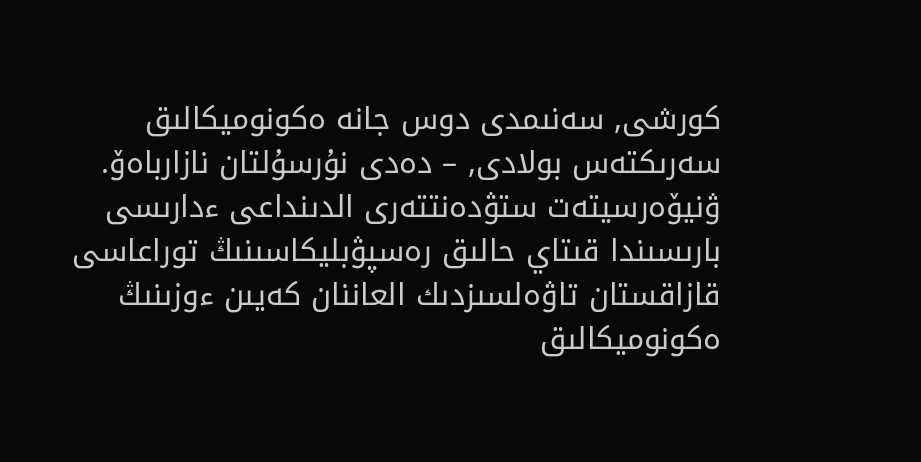كورشى, سەنىمدى دوس جانە ەكونوميكالىق سەرىكتەس بولادى, – دەدى نۇرسۇلتان نازارباەۆ.
ۋنيۆەرسيتەت ستۋدەنتتەرى الدىنداعى ءدارىسى بارىسىندا قىتاي حالىق رەسپۋبليكاسىنىڭ توراعاسى قازاقستان تاۋەلسىزدىك العاننان كەيىن ءوزىنىڭ ەكونوميكالىق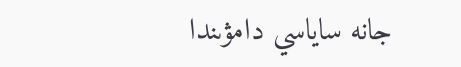جانە ساياسي دامۋىندا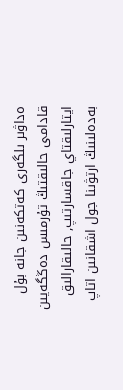ەداۋىر ىلگەرى كەتكەنىن جانە بۇل قادامى حالىقتىڭ تۇرمىس دەڭگەيىن ايتارلىقتاي جاقسارتىپ, حالىقارالىق بەدەلىنىڭ ارتۋىنا جول اشقانىن اتاپ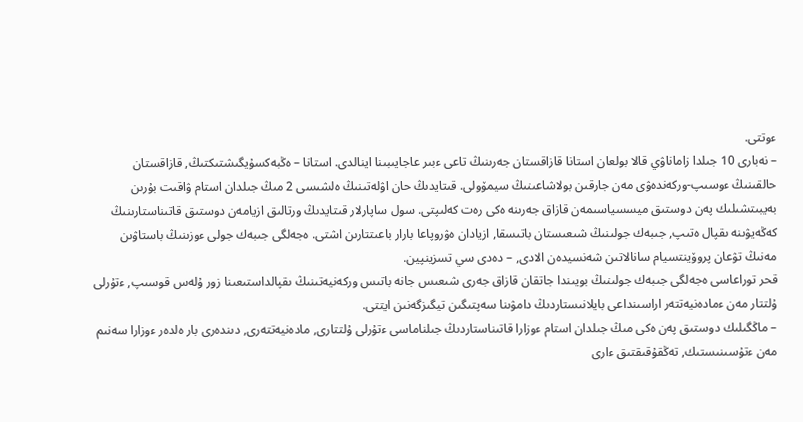ءوتتى.
– نەبارى 10 جىلدا زاماناۋي قالا بولعان استانا قازاقستان جەرىنىڭ تاعى ءبىر عاجايىبىنا اينالدى. استانا – ەڭبەكسۇيگىشتىكتىڭ, قازاقستان حالقىنىڭ ءوسىپ-وركەندەۋى مەن جارقىن بولاشاعىنىڭ سيمۆولى. قىتايدىڭ حان اۋلەتىنىڭ ەلشىسى 2 مىڭ جىلدان استام ۋاقىت بۇرىن بەيبىتشىلىك پەن دوستىق ميسسياسىمەن قازاق جەرىنە ەكى رەت كەلىپتى. سول ساپارلار قىتايدىڭ ورتالىق ازيامەن دوستىق قاتىناستارىنىڭ كەڭەيۋىنە ىقپال ەتىپ, جىبەك جولىنىڭ شىعىستان باتىسقا, ازيادان ەۋروپاعا بارار باعىتتارىن اشتى. ەجەلگى جىبەك جولى ءوزىنىڭ باستاۋىن مەنىڭ تۋعان پروۆينتسيام سانالاتىن شەنسيدەن الادى, – دەدى سي تسزينپين.
قحر توراعاسى ەجەلگى جىبەك جولىنىڭ بويىندا جاتقان قازاق جەرى شىعىس جانە باتىس وركەنيەتىنىڭ ىقپالداستىعىنا زور ۇلەس قوسىپ, ءتۇرلى ۇلتتار مەن ءمادەنيەتتەر اراسىنداعى بايلانىستاردىڭ دامۋىنا سەپتىگىن تيگىزگەنىن ايتتى.
– ماڭگىلىك دوستىق پەن ەكى مىڭ جىلدان استام ءوزارا قاتىناستاردىڭ جىلناماسى ءتۇرلى ۇلتتارى, مادەنيەتتەرى, دىندەرى بار ەلدەر ءوزارا سەنىم مەن ءتۇسىنىستىك, تەڭقۇقىقتىق ءارى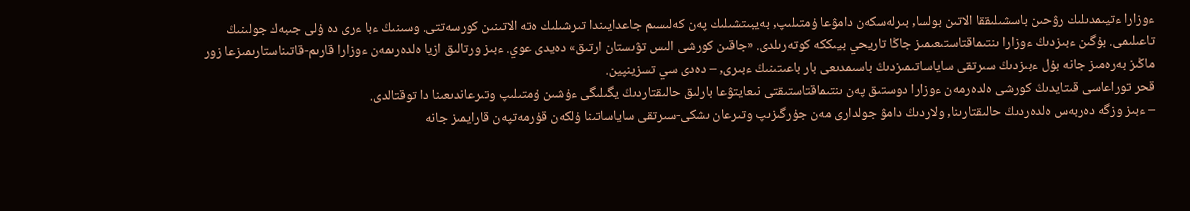ءوزارا ءتيىمدىلىك رۋحىن باسشىلىققا الاتىن بولسا, بىرلەسكەن دامۋعا ۇمتىلىپ, بەيبىتشىلىك پەن كەلىسىم جاعدايىندا تىرشىلىك ەتە الاتىنىن كورسەتتى. وسىنىڭ ءبا ءرى دە ۇلى جىبەك جولىنىڭ تاعىلىمى. بۇگىن ءبىزدىڭ ءوزارا ىنتىماقتاستىعىمىز جاڭا تاريحي بيىككە كوتەرىلدى. «جاقىن كورشى الىس تۋىستان ارتىق» دەيدى عوي. ءبىز ورتالىق ازيا ەلدەرىمەن ءوزارا قارىم-قاتىناستارىمىزعا زور ماڭىز بەرەمىز جانە بۇل ءبىزدىڭ سىرتقى ساياساتىمىزدىڭ باسىمدىعى بار باعىتىنىڭ ءبىرى, – دەدى سي تسزينپين.
قحر توراعاسى قىتايدىڭ كورشى ەلدەرمەن ءوزارا دوستىق پەن ىنتىماقتاستىقتى نىعايتۋعا بارلىق حالىقتاردىڭ يگىلىگى ءۇشىن ۇمتىلىپ وتىرعاندىعىنا دا توقتالدى.
– ءبىز وزگە دەربەس ەلدەردىڭ حالىقتارىنا, ولاردىڭ دامۋ جولدارى مەن جۇرگىزىپ وتىرعان ىشكى-سىرتقى ساياساتىنا ۇلكەن قۇرمەتپەن قارايمىز جانە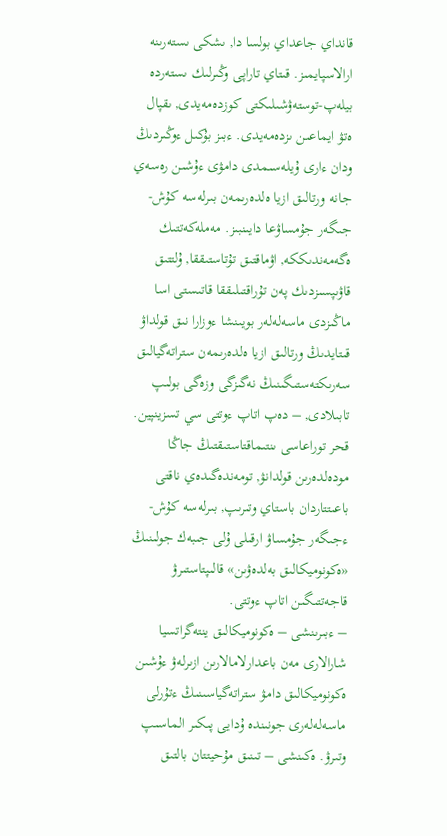قانداي جاعداي بولسا دا, ىشكى ىستەرىنە ارالاسپايمىز. قىتاي تاراپى وڭىرلىك ىستەردە بيلەپ-توستەۋشىلىكتى كوزدەمەيدى, ىقپال ەتۋ ايماعىن ىزدەمەيدى. ءبىز بۇكىل ءوڭىردىڭ ودان ءارى ۇيلەسىمدى دامۋى ءۇشىن رەسەي جانە ورتالىق ازيا ەلدەرىمەن بىرلەسە كۇش-جىگەر جۇمساۋعا دايىنبىز. مەملەكەتتىك ەگەمەندىككە, اۋماقتىق تۇتاستىققا, ۇلتتىق قاۋىپسىزدىك پەن تۇراقتىلىققا قاتىستى اسا ماڭىزدى ماسەلەلەر بويىنشا ءوزارا نىق قولداۋ قىتايدىڭ ورتالىق ازيا ەلدەرىمەن ستراتەگيالىق سەرىكتەستىگىنىڭ نەگىزگى وزەگى بولىپ تابىلادى, – دەپ اتاپ ءوتتى سي تسزينپين.
قحر توراعاسى ىنتىماقتاستىقتىڭ جاڭا مودەلدەرىن قولدانۋ, تومەندەگىدەي ناقتى باعىتتاردان باستاي وتىرىپ, بىرلەسە كۇش-ءجىگەر جۇمساۋ ارقىلى ۇلى جىبەك جولىنىڭ «ەكونوميكالىق بەلدەۋىن» قالىپتاستىرۋ قاجەتتىگىن اتاپ ءوتتى.
– ءبىرىنشى – ەكونوميكالىق ينتەگراتسيا شارالارى مەن باعدارلامالارىن ازىرلەۋ ءۇشىن ەكونوميكالىق دامۋ ستراتەگياسىنىڭ ءتۇرلى ماسەلەلەرى جونىندە ۇدايى پىكىر الماسىپ وتىرۋ. ەكىنشى – تىنىق مۇحيتتان بالتىق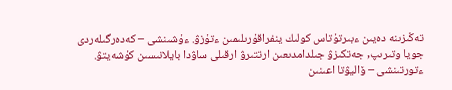تەڭىزىنە دەيىن ءبىرتۇتاس كولىك ينفراقۇرىلىمىن ءتۇزۋ. ءۇشىنشى – كەدەرگىلەردى جويا وتىرىپ, جەتكىزۋ جىلدامدىعىن ارتتىرۋ ارقىلى ساۋدا بايلانىسىن كۇشەيتۋ. ءتورتىنشى – ۆاليۋتا اعىنىن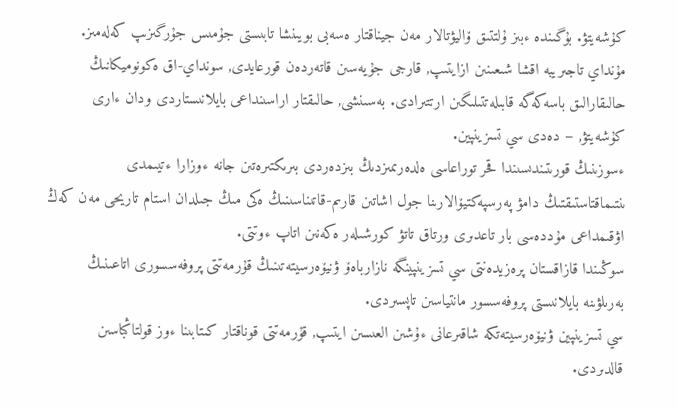كۇشەيتۋ. بۇگىندە ءبىز ۇلتتىق ۆاليۋتالار مەن جيناقتار ەسەبى بويىنشا تابىستى جۇمىس جۇرگىزىپ كەلەمىز. مۇنداي تاجىريبە اقشا شىعىنىن ازايتىپ, قارجى جۇيەسىن قاتەردەن قورعايدى, سونداي-اق ەكونوميكانىڭ حالىقارالىق باسەكەگە قابىلەتتىلىگىن ارتتىرادى. بەسىنشى, حالىقتار اراسىنداعى بايلانىستاردى ودان ءارى كۇشەيتۋ, – دەدى سي تسزينپين.
ءسوزىنىڭ قورىتىندىسىندا قحر توراعاسى ەلدەرىمىزدىڭ بىزدەردى بىرىكتىرەتىن جانە ءوزارا ءتيىمدى ىنتىماقتاستىقتىڭ دامۋ پەرسپەكتيۆالارىنا جول اشاتىن قارىم-قاتىناسىنىڭ ەكى مىڭ جىلدان استام تاريحى مەن كەڭ اۋقىمداعى مۇددەسى بار تاعدىرى ورتاق تاتۋ كورشىلەر ەكەنىن اتاپ ءوتتى.
سوڭىندا قازاقستان پرەزيدەنتى سي تسزينپينگە نازارباەۆ ۋنيۆەرسيتەتىنىڭ قۇرمەتتى پروفەسسورى اتاعىنىڭ بەرىلۋىنە بايلانىستى پروفەسسور مانتياسىن تاپسىردى.
سي تسزينپين ۋنيۆەرسيتەتكە شاقىرعانى ءۇشىن العىسىن ايتىپ, قۇرمەتتى قوناقتار كىتابىنا ءوز قولتاڭباسىن قالدىردى.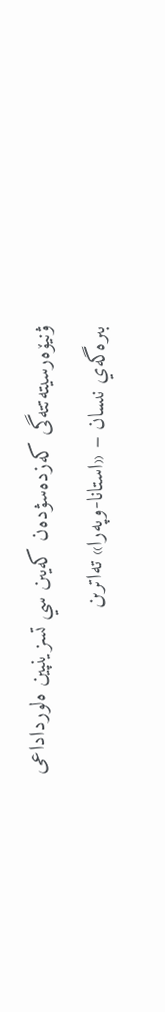ۋنيۆەرسيتەتتەگى كەزدەسۋدەن كەيىن سي تسزينپين ەلورداداعى بىرەگەي نىسان – «استانا-وپەرا» تەاترىن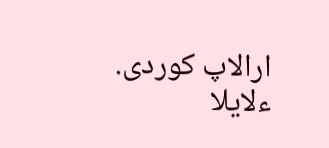ارالاپ كوردى.
ءلايلا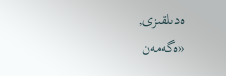ەدىلقىزى,
«ەگەمەن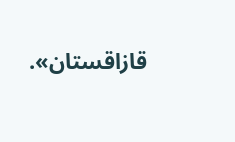قازاقستان».